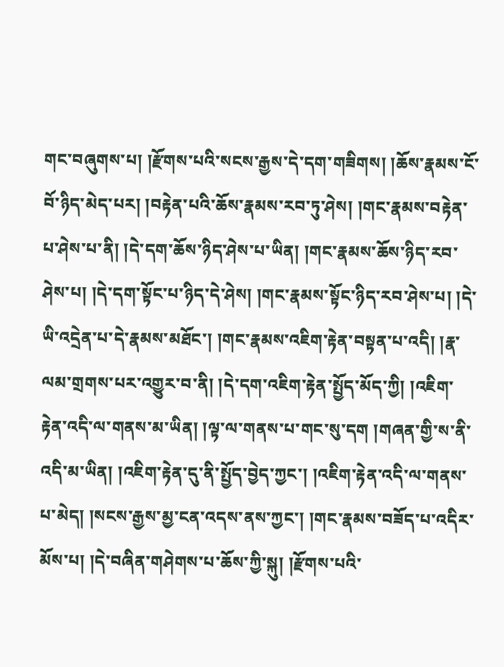གང་བཞུགས་པ། །རྫོགས་པའི་སངས་རྒྱས་དེ་དག་གཟིགས། །ཆོས་རྣམས་ངོ་བོ་ཉིད་མེད་པར། །བརྟེན་པའི་ཆོས་རྣམས་རབ་ཏུ་ཤེས། །གང་རྣམས་བརྟེན་པ་ཤེས་པ་ནི། །དེ་དག་ཆོས་ཉིད་ཤེས་པ་ཡིན། །གང་རྣམས་ཆོས་ཉིད་རབ་ཤེས་པ། །དེ་དག་སྟོང་པ་ཉིད་དེ་ཤེས། །གང་རྣམས་སྟོང་ཉིད་རབ་ཤེས་པ། །དེ་ཡི་འདྲེན་པ་དེ་རྣམས་མཐོང་། །གང་རྣམས་འཇིག་རྟེན་བསྟན་པ་འདི། །རྣ་ལམ་གྲགས་པར་འགྱུར་བ་ནི། །དེ་དག་འཇིག་རྟེན་སྤྱོད་མོད་ཀྱི། །འཇིག་རྟེན་འདི་ལ་གནས་མ་ཡིན། །ལྟ་ལ་གནས་པ་གང་སུ་དག །གཞན་གྱི་ས་ནི་འདི་མ་ཡིན། །འཇིག་རྟེན་དུ་ནི་སྤྱོད་བྱེད་ཀྱང་། །འཇིག་རྟེན་འདི་ལ་གནས་པ་མེད། །སངས་རྒྱས་མྱ་ངན་འདས་ནས་ཀྱང་། །གང་རྣམས་བཟོད་པ་འདིར་མོས་པ། །དེ་བཞིན་གཤེགས་པ་ཆོས་ཀྱི་སྐུ། །རྫོགས་པའི་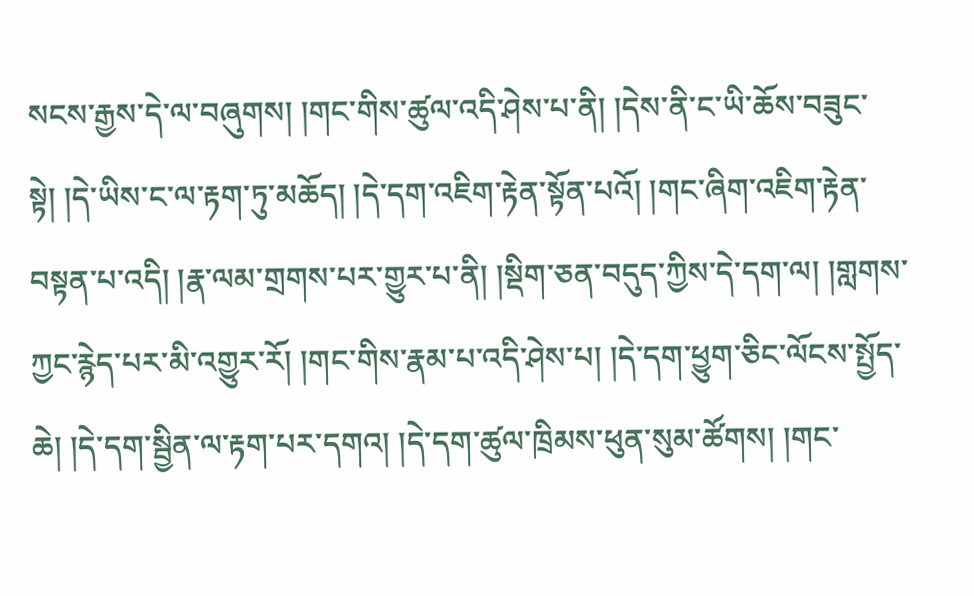སངས་རྒྱས་དེ་ལ་བཞུགས། །གང་གིས་ཚུལ་འདི་ཤེས་པ་ནི། །དེས་ནི་ང་ཡི་ཆོས་བཟུང་སྟེ། །དེ་ཡིས་ང་ལ་རྟག་ཏུ་མཆོད། །དེ་དག་འཇིག་རྟེན་སྟོན་པའོ། །གང་ཞིག་འཇིག་རྟེན་བསྟན་པ་འདི། །རྣ་ལམ་གྲགས་པར་གྱུར་པ་ནི། །སྡིག་ཅན་བདུད་ཀྱིས་དེ་དག་ལ། །གླགས་ཀྱང་རྙེད་པར་མི་འགྱུར་རོ། །གང་གིས་རྣམ་པ་འདི་ཤེས་པ། །དེ་དག་ཕྱུག་ཅིང་ལོངས་སྤྱོད་ཆེ། །དེ་དག་སྦྱིན་ལ་རྟག་པར་དགའ། །དེ་དག་ཚུལ་ཁྲིམས་ཕུན་སུམ་ཚོགས། །གང་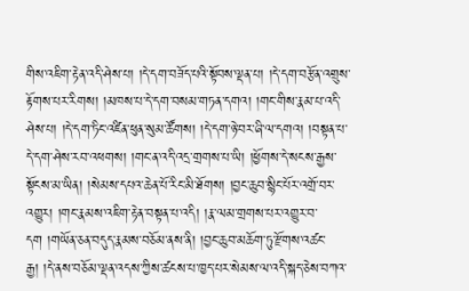གིས་འཇིག་རྟེན་འདི་ཤེས་པ། །དེ་དག་བཟོད་པའི་སྟོབས་ལྡན་པ། །དེ་དག་བརྩོན་འགྲུས་རྟོགས་པར་རིགས། །མཁས་པ་དེ་དག་བསམ་གཏན་དགའ། །གང་གིས་རྣམ་པ་འདི་ཤེས་པ། །དེ་དག་ཏིང་འཛིན་ཕུན་སུམ་ཚོགས། །དེ་དག་ཉེ་བར་ཞི་ལ་དགའ། །བསྟན་པ་དེ་དག་ཤེས་རབ་འཕགས། །གང་ན་འདི་འདྲ་གྲགས་པ་ཡི། །ཕྱོགས་དེ་སངས་རྒྱས་སྟོངས་མ་ཡིན། །སེམས་དཔའ་ཆེན་པོ་རིང་མི་ཐོགས། །བྱང་ཆུབ་སྙིང་པོར་འགྲོ་བར་འགྱུར། །གང་རྣམས་འཇིག་རྟེན་བསྟན་པ་འདི། །རྣ་ལམ་གྲགས་པར་འགྱུར་བ་དག །གཡོན་ཅན་བདུད་རྣམས་བཅོམ་ནས་ནི། །བྱང་ཆུབ་མཆོག་ཏུ་རྫོགས་འཚང་རྒྱ། །དེ་ནས་བཅོམ་ལྡན་འདས་ཀྱིས་ཚངས་པ་ཁྱད་པར་སེམས་ལ་འདི་སྐད་ཅེས་བཀའ་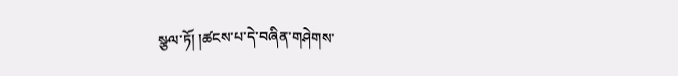སྩལ་ཏོ། །ཚངས་པ་དེ་བཞིན་གཤེགས་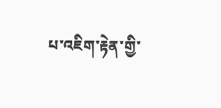པ་འཇིག་རྟེན་གྱི་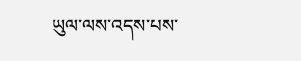ཡུལ་ལས་འདས་པས་